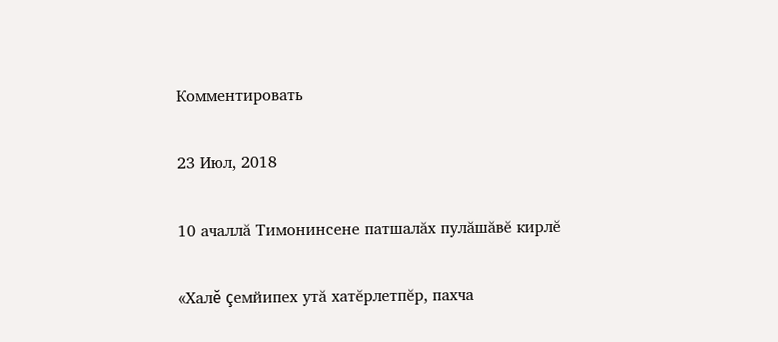Комментировать

23 Июл, 2018

10 ачаллă Тимонинсене патшалăх пулăшăвĕ кирлĕ

«Халĕ çемйипех утă хатĕрлетпĕр, пахча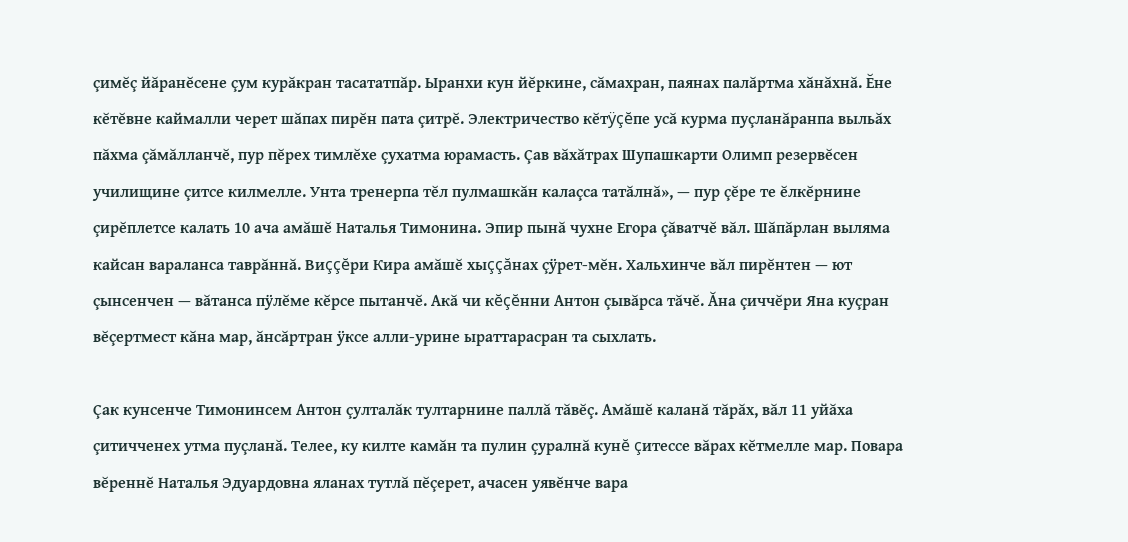çимĕç йăранĕсене çум курăкран тасататпăр. Ыранхи кун йĕркине, сăмахран, паянах палăртма хăнăхнă. Ĕне кĕтĕвне каймалли черет шăпах пирĕн пата çитрĕ. Электричество кĕтÿçĕпе усă курма пуçланăранпа выльăх пăхма çăмăлланчĕ, пур пĕрех тимлĕхе çухатма юрамасть. Çав вăхăтрах Шупашкарти Олимп резервĕсен училищине çитсе килмелле. Унта тренерпа тĕл пулмашкăн калаçса татăлнă», — пур çĕре те ĕлкĕрнине çирĕплетсе калать 10 ача амăшĕ Наталья Тимонина. Эпир пынă чухне Егора çăватчĕ вăл. Шăпăрлан выляма кайсан вараланса таврăннă. Виççĕри Кира амăшĕ хыççăнах çÿрет-мĕн. Хальхинче вăл пирĕнтен — ют çынсенчен — вăтанса пÿлĕме кĕрсе пытанчĕ. Акă чи кĕçĕнни Антон çывăрса тăчĕ. Ăна çиччĕри Яна куçран вĕçертмест кăна мар, ăнсăртран ÿксе алли-урине ыраттарасран та сыхлать.

Çак кунсенче Тимонинсем Антон çулталăк тултарнине паллă тăвĕç. Амăшĕ каланă тăрăх, вăл 11 уйăха çитичченех утма пуçланă. Телее, ку килте камăн та пулин çуралнă кунĕ çитессе вăрах кĕтмелле мар. Повара вĕреннĕ Наталья Эдуардовна яланах тутлă пĕçерет, ачасен уявĕнче вара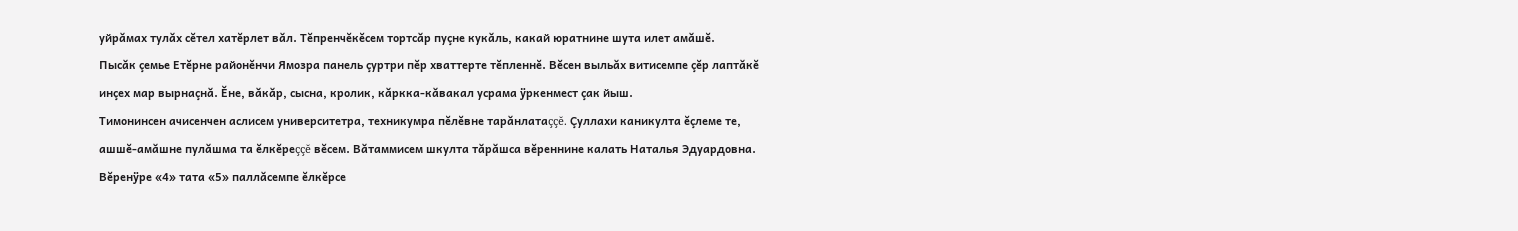уйрăмах тулăх сĕтел хатĕрлет вăл. Тĕпренчĕкĕсем тортсăр пуçне кукăль, какай юратнине шута илет амăшĕ.
Пысăк çемье Етĕрне районĕнчи Ямозра панель çуртри пĕр хваттерте тĕпленнĕ. Вĕсен выльăх витисемпе çĕр лаптăкĕ инçех мар вырнаçнă. Ĕне, вăкăр, сысна, кролик, кăркка-кăвакал усрама ÿркенмест çак йыш.
Тимонинсен ачисенчен аслисем университетра, техникумра пĕлĕвне тарăнлатаççĕ. Çуллахи каникулта ĕçлеме те, ашшĕ-амăшне пулăшма та ĕлкĕреççĕ вĕсем. Вăтаммисем шкулта тăрăшса вĕреннине калать Наталья Эдуардовна. Вĕренÿре «4» тата «5» паллăсемпе ĕлкĕрсе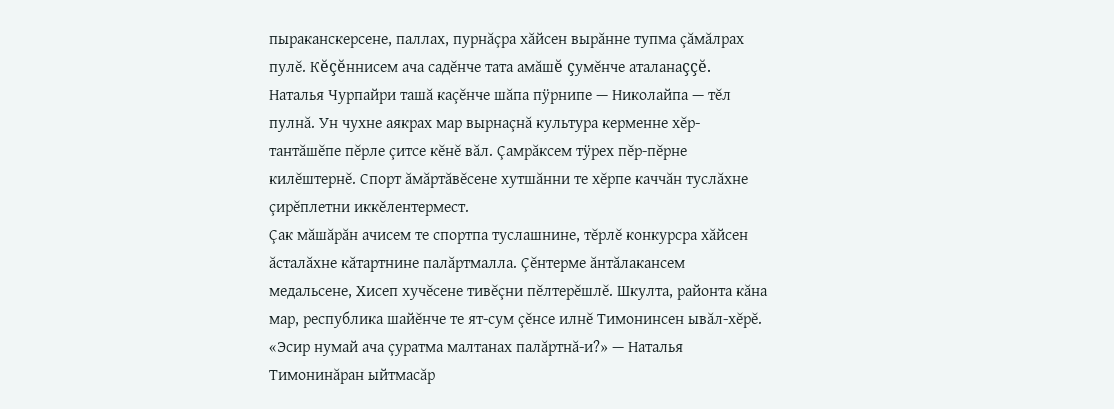пыраканскерсене, паллах, пурнăçра хăйсен вырăнне тупма çăмăлрах пулĕ. Кĕçĕннисем ача садĕнче тата амăшĕ çумĕнче аталанаççĕ.
Наталья Чурпайри ташă каçĕнче шăпа пÿрнипе — Николайпа — тĕл пулнă. Ун чухне аякрах мар вырнаçнă культура керменне хĕр-тантăшĕпе пĕрле çитсе кĕнĕ вăл. Çамрăксем тÿрех пĕр-пĕрне килĕштернĕ. Спорт ăмăртăвĕсене хутшăнни те хĕрпе каччăн туслăхне çирĕплетни иккĕлентермест.
Çак мăшăрăн ачисем те спортпа туслашнине, тĕрлĕ конкурсра хăйсен ăсталăхне кăтартнине палăртмалла. Çĕнтерме ăнтăлакансем медальсене, Хисеп хучĕсене тивĕçни пĕлтерĕшлĕ. Шкулта, районта кăна мар, республика шайĕнче те ят-сум çĕнсе илнĕ Тимонинсен ывăл-хĕрĕ.
«Эсир нумай ача çуратма малтанах палăртнă-и?» — Наталья Тимонинăран ыйтмасăр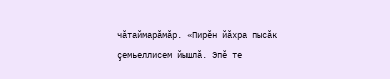чăтаймарăмăр. «Пирĕн йăхра пысăк çемьеллисем йышлă. Эпĕ те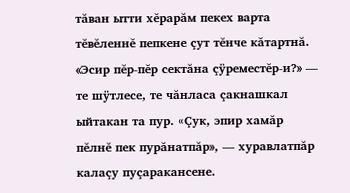тăван ытти хĕрарăм пекех варта тĕвĕленнĕ пепкене çут тĕнче кăтартнă. «Эсир пĕр-пĕр сектăна çÿреместĕр-и?» — те шÿтлесе, те чăнласа çакнашкал ыйтакан та пур. «Çук, эпир хамăр пĕлнĕ пек пурăнатпăр», — хуравлатпăр калаçу пуçаракансене.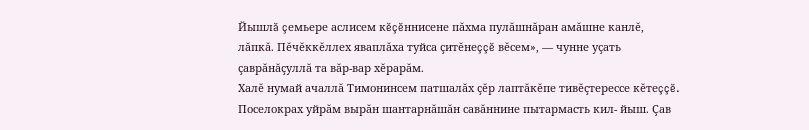Йышлă çемьере аслисем кĕçĕннисене пăхма пулăшнăран амăшне канлĕ, лăпкă. Пĕчĕккĕллех яваплăха туйса çитĕнеççĕ вĕсем», — чунне уçать çаврăнăçуллă та вăр-вар хĕрарăм.
Халĕ нумай ачаллă Тимонинсем патшалăх çĕр лаптăкĕпе тивĕçтерессе кĕтеççĕ. Поселокрах уйрăм вырăн шантарнăшăн савăннине пытармасть кил- йыш. Çав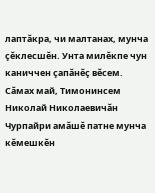лаптăкра, чи малтанах, мунча çĕклесшĕн. Унта милĕкпе чун каниччен çапăнĕç вĕсем. Сăмах май, Тимонинсем Николай Николаевичăн Чурпайри амăшĕ патне мунча кĕмешкĕн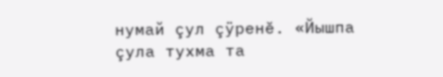нумай çул çÿренĕ. «Йышпа çула тухма та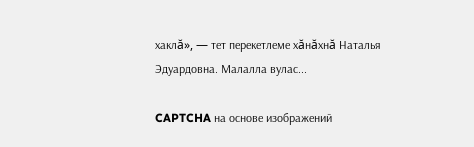хаклă», — тет перекетлеме хăнăхнă Наталья Эдуардовна. Малалла вулас...

CAPTCHA на основе изображений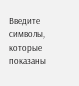Введите символы, которые показаны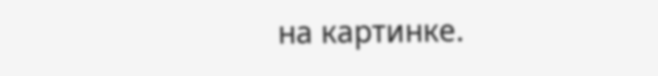на картинке.